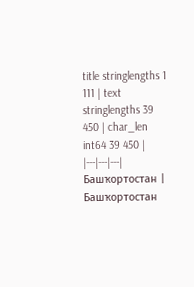title stringlengths 1 111 | text stringlengths 39 450 | char_len int64 39 450 |
|---|---|---|
Башҡортостан | Башҡортостан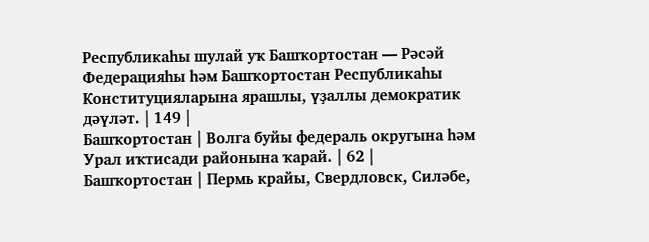Республикаһы шулай уҡ Башҡортостан — Рәсәй Федерацияһы һәм Башҡортостан Республикаһы Конституцияларына ярашлы, үҙаллы демократик дәүләт. | 149 |
Башҡортостан | Волга буйы федераль округына һәм Урал иҡтисади районына ҡарай. | 62 |
Башҡортостан | Пермь крайы, Свердловск, Силәбе,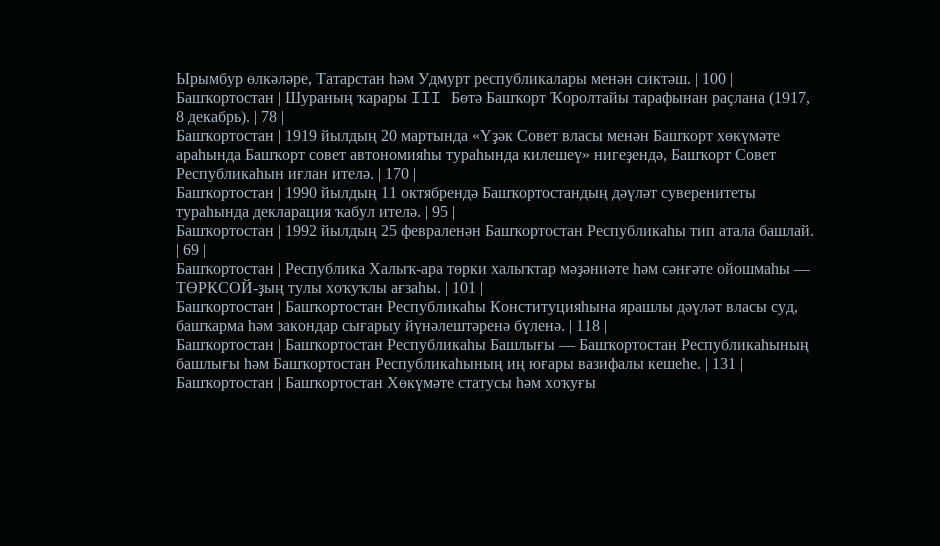Ырымбур өлкәләре, Татарстан һәм Удмурт республикалары менән сиктәш. | 100 |
Башҡортостан | Шураның ҡарары III Бөтә Башҡорт Ҡоролтайы тарафынан раҫлана (1917, 8 декабрь). | 78 |
Башҡортостан | 1919 йылдың 20 мартында «Үҙәк Совет власы менән Башҡорт хөкүмәте араһында Башҡорт совет автономияһы тураһында килешеү» нигеҙендә, Башҡорт Совет Республикаһын иғлан ителә. | 170 |
Башҡортостан | 1990 йылдың 11 октябрендә Башҡортостандың дәүләт суверенитеты тураһында декларация ҡабул ителә. | 95 |
Башҡортостан | 1992 йылдың 25 февраленән Башҡортостан Республикаһы тип атала башлай. | 69 |
Башҡортостан | Республика Халыҡ-ара төрки халыҡтар мәҙәниәте һәм сәнғәте ойошмаһы — ТӨРКСОЙ-ҙың тулы хоҡуҡлы ағзаһы. | 101 |
Башҡортостан | Башҡортостан Республикаһы Конституцияһына ярашлы дәүләт власы суд, башҡарма һәм закондар сығарыу йүнәлештәренә бүленә. | 118 |
Башҡортостан | Башҡортостан Республикаһы Башлығы — Башҡортостан Республикаһының башлығы һәм Башҡортостан Республикаһының иң юғары вазифалы кешеһе. | 131 |
Башҡортостан | Башҡортостан Хөкүмәте статусы һәм хоҡуғы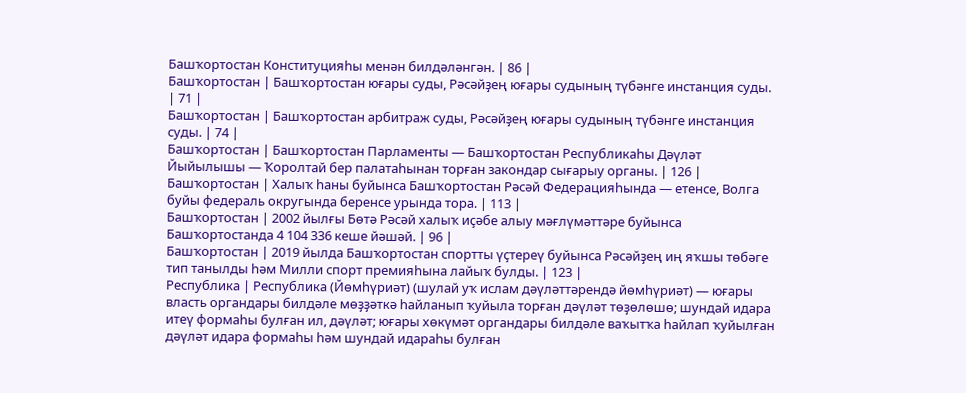Башҡортостан Конституцияһы менән билдәләнгән. | 86 |
Башҡортостан | Башҡортостан юғары суды, Рәсәйҙең юғары судының түбәнге инстанция суды. | 71 |
Башҡортостан | Башҡортостан арбитраж суды, Рәсәйҙең юғары судының түбәнге инстанция суды. | 74 |
Башҡортостан | Башҡортостан Парламенты — Башҡортостан Республикаһы Дәүләт Йыйылышы — Ҡоролтай бер палатаһынан торған закондар сығарыу органы. | 126 |
Башҡортостан | Халыҡ һаны буйынса Башҡортостан Рәсәй Федерацияһында — етенсе, Волга буйы федераль округында беренсе урында тора. | 113 |
Башҡортостан | 2002 йылғы Бөтә Рәсәй халыҡ иҫәбе алыу мәғлүмәттәре буйынса Башҡортостанда 4 104 336 кеше йәшәй. | 96 |
Башҡортостан | 2019 йылда Башҡортостан спортты үҫтереү буйынса Рәсәйҙең иң яҡшы төбәге тип танылды һәм Милли спорт премияһына лайыҡ булды. | 123 |
Республика | Республика (Йөмһүриәт) (шулай уҡ ислам дәүләттәрендә йөмһүриәт) — юғары власть органдары билдәле мөҙҙәткә һайланып ҡуйыла торған дәүләт төҙөлөшө; шундай идара итеү формаһы булған ил, дәүләт; юғары хөкүмәт органдары билдәле ваҡытҡа һайлап ҡуйылған дәүләт идара формаһы һәм шундай идараһы булған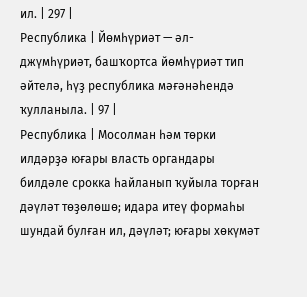ил. | 297 |
Республика | Йөмһүриәт — әл-джүмһүриәт, башҡортса йөмһүриәт тип әйтелә, һүҙ республика мәғәнәһендә ҡулланыла. | 97 |
Республика | Мосолман һәм төрки илдәрҙә юғары власть органдары билдәле срокка һайланып ҡуйыла торған дәүләт төҙөлөшө; идара итеү формаһы шундай булған ил, дәүләт; юғары хөкүмәт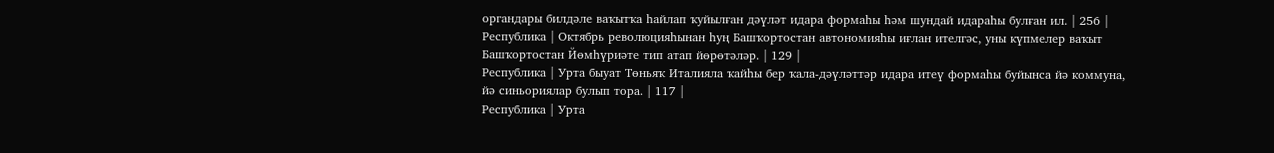органдары билдәле ваҡытҡа һайлап ҡуйылған дәүләт идара формаһы һәм шундай идараһы булған ил. | 256 |
Республика | Октябрь революцияһынан һуң Башҡортостан автономияһы иғлан ителгәс, уны күпмелер ваҡыт Башҡортостан Йөмһүриәте тип атап йөрөтәләр. | 129 |
Республика | Урта быуат Төньяҡ Италияла ҡайһы бер ҡала-дәүләттәр идара итеү формаһы буйынса йә коммуна, йә синьориялар булып тора. | 117 |
Республика | Урта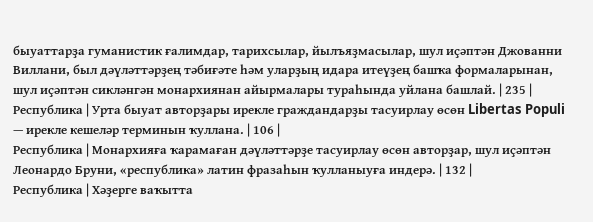быуаттарҙа гуманистик ғалимдар, тарихсылар, йылъяҙмасылар, шул иҫәптән Джованни Виллани, был дәүләттәрҙең тәбиғәте һәм уларҙың идара итеүҙең башҡа формаларынан, шул иҫәптән сикләнгән монархиянан айырмалары тураһында уйлана башлай. | 235 |
Республика | Урта быуат авторҙары ирекле граждандарҙы тасуирлау өсөн Libertas Populi — ирекле кешеләр терминын ҡуллана. | 106 |
Республика | Монархияға ҡарамаған дәүләттәрҙе тасуирлау өсөн авторҙар, шул иҫәптән Леонардо Бруни, «республика» латин фразаһын ҡулланыуға индерә. | 132 |
Республика | Хәҙерге ваҡытта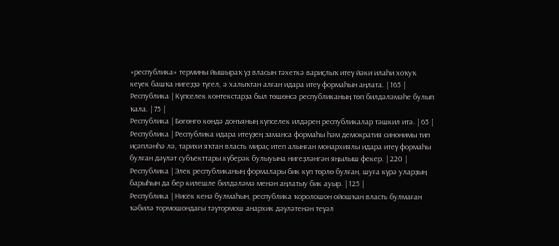«республика» термины йышыраҡ үҙ власын тәхеткә вариҫлыҡ итеү йәки илаһи хоҡуҡ кеүек башҡа нигеҙҙә түгел, ә халыҡтан алған идара итеү формаһын аңлата. | 165 |
Республика | Күпселек контекстарҙа был төшөнсә республиканың төп билдәләмәһе булып ҡала. | 75 |
Республика | Бөгөнгө көндә донъяның күпселек илдәрен республикалар тәшкил итә. | 65 |
Республика | Республика идара итеүҙең заманса формаһы һәм демократия синонимы тип иҫәпләнһә лә, тарихи яҡтан власть мираҫ итеп алынған монархиялы идара итеү формаһы булған дәүләт субъекттары күберәк булыуына нигеҙләнгән яңылыш фекер. | 220 |
Республика | Элек республиканың формалары бик күп төрлө булған, шуға күрә уларҙың барыһын да бер килешле билдәләмә менән аңлатыу бик ауыр. | 125 |
Республика | Нисек кенә булмаһын, республика ҡоролошон ойошҡан власть булмаған ҡәбилә тормошондағы тәүтормош анархик дәүләтенән теүәл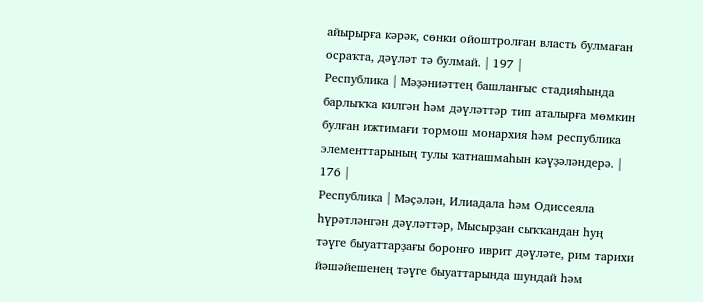айырырға кәрәк, сөнки ойоштролған власть булмаған осраҡта, дәүләт тә булмай. | 197 |
Республика | Мәҙәниәттең башланғыс стадияһында барлыҡҡа килгән һәм дәүләттәр тип аталырға мөмкин булған ижтимағи тормош монархия һәм республика элементтарының тулы ҡатнашмаһын кәүҙәләндерә. | 176 |
Республика | Мәҫәлән, Илиадала һәм Одиссеяла һүрәтләнгән дәүләттәр, Мысырҙан сыҡҡандан һуң тәүге быуаттарҙағы боронғо иврит дәүләте, рим тарихи йәшәйешенең тәүге быуаттарында шундай һәм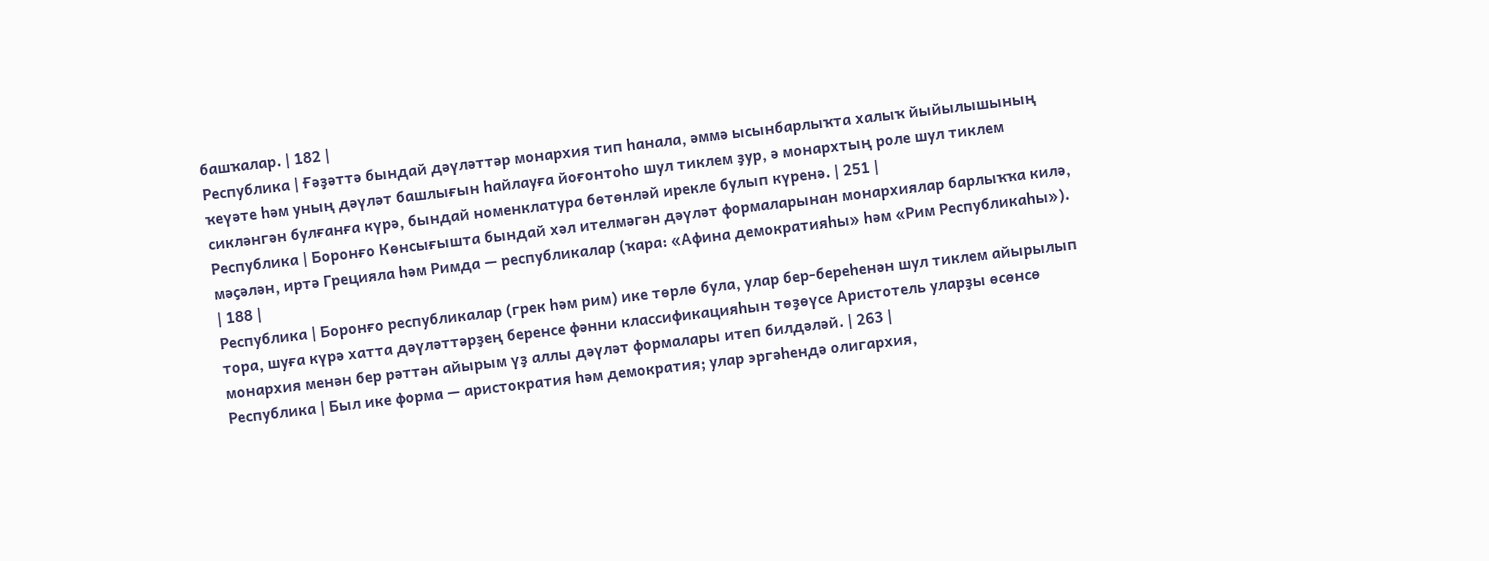башҡалар. | 182 |
Республика | Ғәҙәттә бындай дәүләттәр монархия тип һанала, әммә ысынбарлыҡта халыҡ йыйылышының ҡеүәте һәм уның дәүләт башлығын һайлауға йоғонтоһо шул тиклем ҙур, ә монархтың роле шул тиклем сикләнгән булғанға күрә, бындай номенклатура бөтөнләй ирекле булып күренә. | 251 |
Республика | Боронғо Көнсығышта бындай хәл ителмәгән дәүләт формаларынан монархиялар барлыҡҡа килә, мәҫәлән, иртә Грецияла һәм Римда — республикалар (ҡара: «Афина демократияһы» һәм «Рим Республикаһы»). | 188 |
Республика | Боронғо республикалар (грек һәм рим) ике төрлө була, улар бер-береһенән шул тиклем айырылып тора, шуға күрә хатта дәүләттәрҙең беренсе фәнни классификацияһын төҙөүсе Аристотель уларҙы өсөнсө монархия менән бер рәттән айырым үҙ аллы дәүләт формалары итеп билдәләй. | 263 |
Республика | Был ике форма — аристократия һәм демократия; улар эргәһендә олигархия,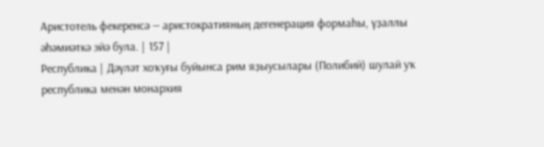Аристотель фекеренсә — аристократияның дегенерация формаһы, үҙаллы әһәмиәткә эйә була. | 157 |
Республика | Дәүләт хоҡуғы буйынса рим яҙыусылары (Полибий) шулай уҡ республика менән монархия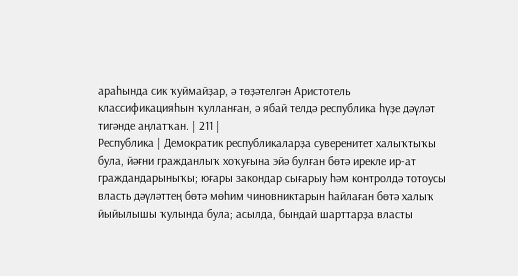араһында сик ҡуймайҙар, ә төҙәтелгән Аристотель классификацияһын ҡулланған, ә ябай телдә республика һүҙе дәүләт тигәнде аңлатҡан. | 211 |
Республика | Демократик республикаларҙа суверенитет халыҡтыҡы була, йәғни гражданлыҡ хоҡуғына эйә булған бөтә ирекле ир-ат граждандарыныҡы; юғары закондар сығарыу һәм контролдә тотоусы власть дәүләттең бөтә мөһим чиновниктарын һайлаған бөтә халыҡ йыйылышы ҡулында була; асылда, бындай шарттарҙа власты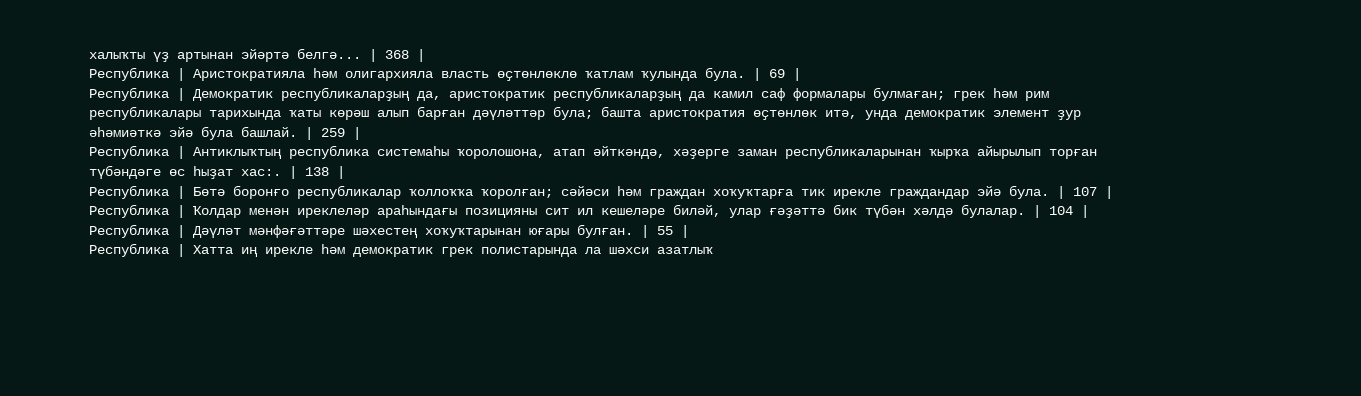халыҡты үҙ артынан эйәртә белгә... | 368 |
Республика | Аристократияла һәм олигархияла власть өҫтөнлөклө ҡатлам ҡулында була. | 69 |
Республика | Демократик республикаларҙың да, аристократик республикаларҙың да камил саф формалары булмаған; грек һәм рим республикалары тарихында ҡаты көрәш алып барған дәүләттәр була; башта аристократия өҫтөнлөк итә, унда демократик элемент ҙур әһәмиәткә эйә була башлай. | 259 |
Республика | Антиклыҡтың республика системаһы ҡоролошона, атап әйткәндә, хәҙерге заман республикаларынан ҡырҡа айырылып торған түбәндәге өс һыҙат хас:. | 138 |
Республика | Бөтә боронғо республикалар ҡоллоҡҡа ҡоролған; сәйәси һәм граждан хоҡуҡтарға тик ирекле граждандар эйә була. | 107 |
Республика | Ҡолдар менән иреклеләр араһындағы позицияны сит ил кешеләре биләй, улар ғәҙәттә бик түбән хәлдә булалар. | 104 |
Республика | Дәүләт мәнфәғәттәре шәхестең хоҡуҡтарынан юғары булған. | 55 |
Республика | Хатта иң ирекле һәм демократик грек полистарында ла шәхси азатлыҡ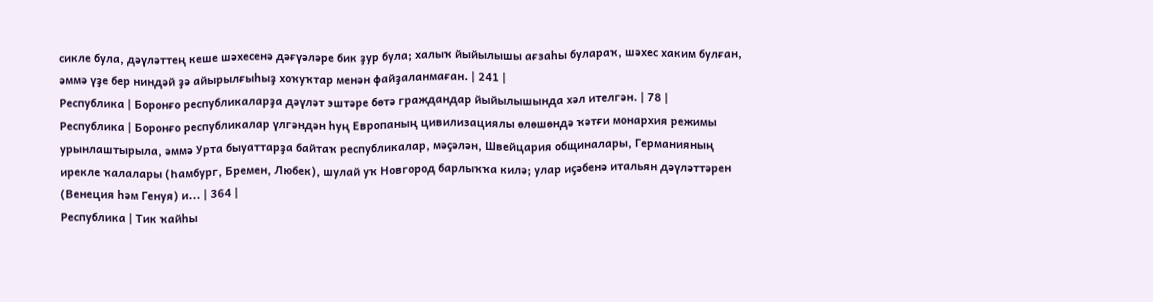сикле була, дәүләттең кеше шәхесенә дәғүәләре бик ҙур була; халыҡ йыйылышы ағзаһы булараҡ, шәхес хаким булған, әммә үҙе бер ниндәй ҙә айырылғыһыҙ хоҡуҡтар менән файҙаланмаған. | 241 |
Республика | Боронғо республикаларҙа дәүләт эштәре бөтә граждандар йыйылышында хәл ителгән. | 78 |
Республика | Боронғо республикалар үлгәндән һуң Европаның цивилизациялы өлөшөндә ҡәтғи монархия режимы урынлаштырыла, әммә Урта быуаттарҙа байтаҡ республикалар, мәҫәлән, Швейцария общиналары, Германияның ирекле ҡалалары (Һамбург, Бремен, Любек), шулай уҡ Новгород барлыҡҡа килә; улар иҫәбенә итальян дәүләттәрен (Венеция һәм Генуя) и... | 364 |
Республика | Тик ҡайһы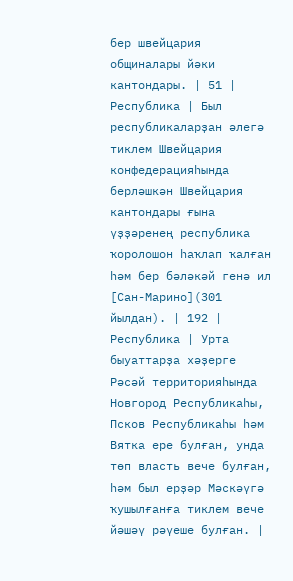бер швейцария общиналары йәки кантондары. | 51 |
Республика | Был республикаларҙан әлегә тиклем Швейцария конфедерацияһында берләшкән Швейцария кантондары ғына үҙҙәренең республика ҡоролошон һаҡлап ҡалған һәм бер бәләкәй генә ил [Сан-Марино](301 йылдан). | 192 |
Республика | Урта быуаттарҙа хәҙерге Рәсәй территорияһында Новгород Республикаһы, Псков Республикаһы һәм Вятка ере булған, унда төп власть вече булған, һәм был ерҙәр Мәскәүгә ҡушылғанға тиклем вече йәшәү рәүеше булған. |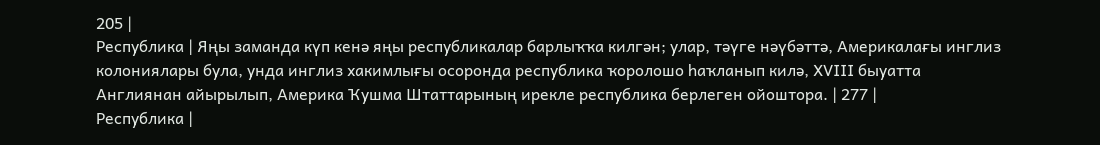205 |
Республика | Яңы заманда күп кенә яңы республикалар барлыҡҡа килгән; улар, тәүге нәүбәттә, Америкалағы инглиз колониялары була, унда инглиз хакимлығы осоронда республика ҡоролошо һаҡланып килә, XVIII быуатта Англиянан айырылып, Америка Ҡушма Штаттарының ирекле республика берлеген ойоштора. | 277 |
Республика |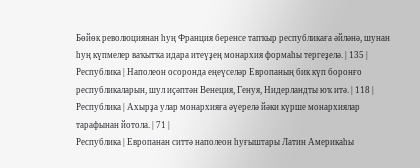Бөйөк революциянан һуң Франция беренсе тапҡыр республикаға әйләнә, шунан һуң күпмелер ваҡытҡа идара итеүҙең монархия формаһы тергеҙелә. | 135 |
Республика | Наполеон осоронда еңеүселәр Европаның бик күп боронғо республикаларын, шул иҫәптән Венеция, Генуя, Нидерландты юҡ итә. | 118 |
Республика | Ахырҙа улар монархияға әүерелә йәки күрше монархиялар тарафынан йотола. | 71 |
Республика | Европанан ситтә наполеон һуғыштары Латин Америкаһы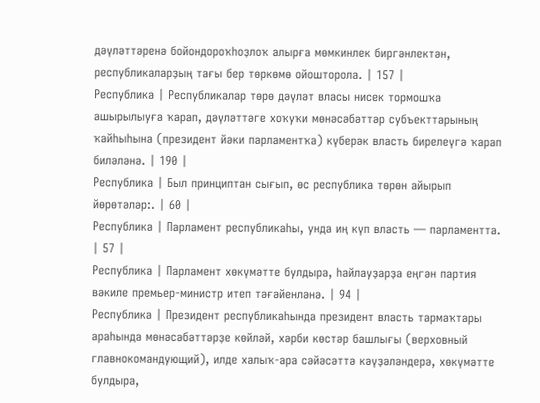дәүләттәренә бойондороҡһоҙлоҡ алырға мөмкинлек биргәнлектән, республикаларҙың тағы бер төркөмө ойошторола. | 157 |
Республика | Республикалар төрө дәүләт власы нисек тормошҡа ашырылыуға ҡарап, дәүләттәге хоҡуҡи мөнәсәбәттәр субъекттарының ҡайһыһына (президент йәки парламентҡа) күберәк власть бирелеүгә ҡарап биләләнә. | 190 |
Республика | Был принциптан сығып, өс республика төрөн айырып йөрөтәләр:. | 60 |
Республика | Парламент республикаһы, унда иң күп власть — парламентта. | 57 |
Республика | Парламент хөкүмәтте булдыра, һайлауҙарҙа еңгән партия вәкиле премьер-министр итеп тәғәйенләнә. | 94 |
Республика | Президент республикаһында президент власть тармаҡтары араһында мөнәсәбәттәрҙе көйләй, хәрби көстәр башлығы (верховный главнокомандующий), илде халыҡ-ара сәйәсәттә кәүҙәләндерә, хөкүмәтте булдыра,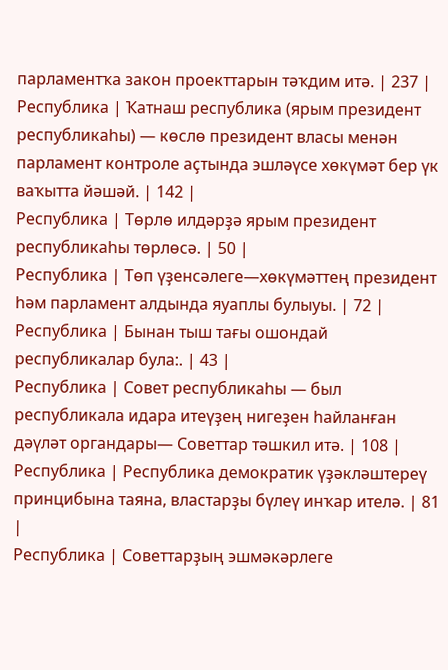парламентҡа закон проекттарын тәҡдим итә. | 237 |
Республика | Ҡатнаш республика (ярым президент республикаһы) — көслө президент власы менән парламент контроле аҫтында эшләүсе хөкүмәт бер үк ваҡытта йәшәй. | 142 |
Республика | Төрлө илдәрҙә ярым президент республикаһы төрлөсә. | 50 |
Республика | Төп үҙенсәлеге—хөкүмәттең президент һәм парламент алдында яуаплы булыуы. | 72 |
Республика | Бынан тыш тағы ошондай республикалар була:. | 43 |
Республика | Совет республикаһы — был республикала идара итеүҙең нигеҙен һайланған дәүләт органдары— Советтар тәшкил итә. | 108 |
Республика | Республика демократик үҙәкләштереү принцибына таяна, властарҙы бүлеү инҡар ителә. | 81 |
Республика | Советтарҙың эшмәкәрлеге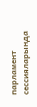парламент сессияларында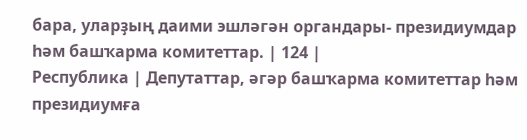бара, уларҙың даими эшләгән органдары- президиумдар һәм башҡарма комитеттар. | 124 |
Республика | Депутаттар, әгәр башҡарма комитеттар һәм президиумға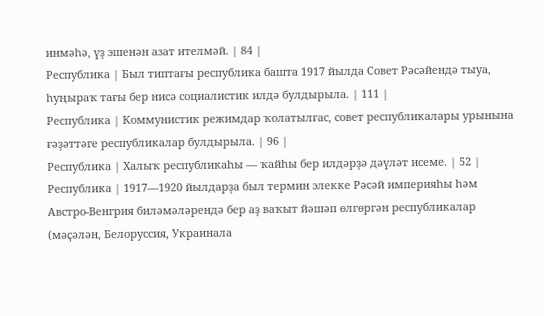инмәһә, үҙ эшенән азат ителмәй. | 84 |
Республика | Был типтағы республика башта 1917 йылда Совет Рәсәйендә тыуа, һуңыраҡ тағы бер нисә социалистик илдә булдырыла. | 111 |
Республика | Коммунистик режимдар ҡолатылғас, совет республикалары урынына ғәҙәттәге республикалар булдырыла. | 96 |
Республика | Халыҡ республикаһы — ҡайһы бер илдәрҙә дәүләт исеме. | 52 |
Республика | 1917—1920 йылдарҙа был термин элекке Рәсәй империяһы һәм Австро-Венгрия биләмәләрендә бер аҙ ваҡыт йәшәп өлгөргән республикалар (мәҫәлән, Белоруссия, Украинала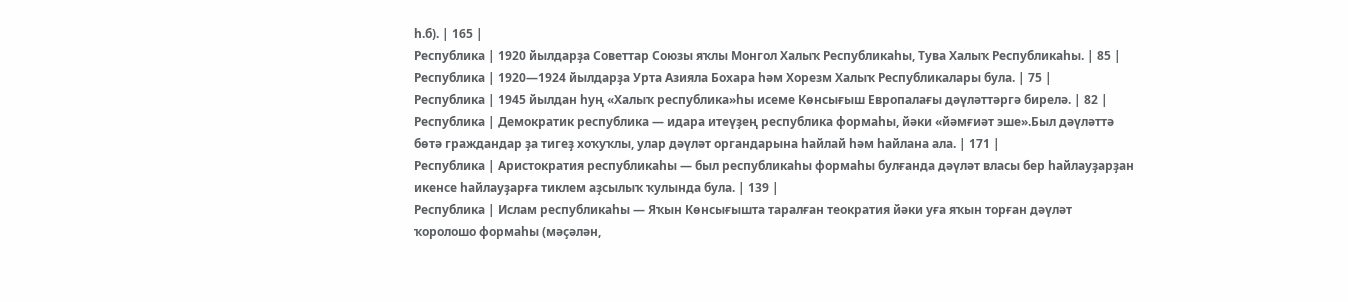һ.б). | 165 |
Республика | 1920 йылдарҙа Советтар Союзы яҡлы Монгол Халыҡ Республикаһы, Тува Халыҡ Республикаһы. | 85 |
Республика | 1920—1924 йылдарҙа Урта Азияла Бохара һәм Хорезм Халыҡ Республикалары була. | 75 |
Республика | 1945 йылдан һуң «Халыҡ республика»һы исеме Көнсығыш Европалағы дәүләттәргә бирелә. | 82 |
Республика | Демократик республика — идара итеүҙең республика формаһы, йәки «йәмғиәт эше».Был дәүләттә бөтә граждандар ҙа тигеҙ хоҡуҡлы, улар дәүләт органдарына һайлай һәм һайлана ала. | 171 |
Республика | Аристократия республикаһы — был республикаһы формаһы булғанда дәүләт власы бер һайлауҙарҙан икенсе һайлауҙарға тиклем аҙсылыҡ ҡулында була. | 139 |
Республика | Ислам республикаһы — Яҡын Көнсығышта таралған теократия йәки уға яҡын торған дәүләт ҡоролошо формаһы (мәҫәлән,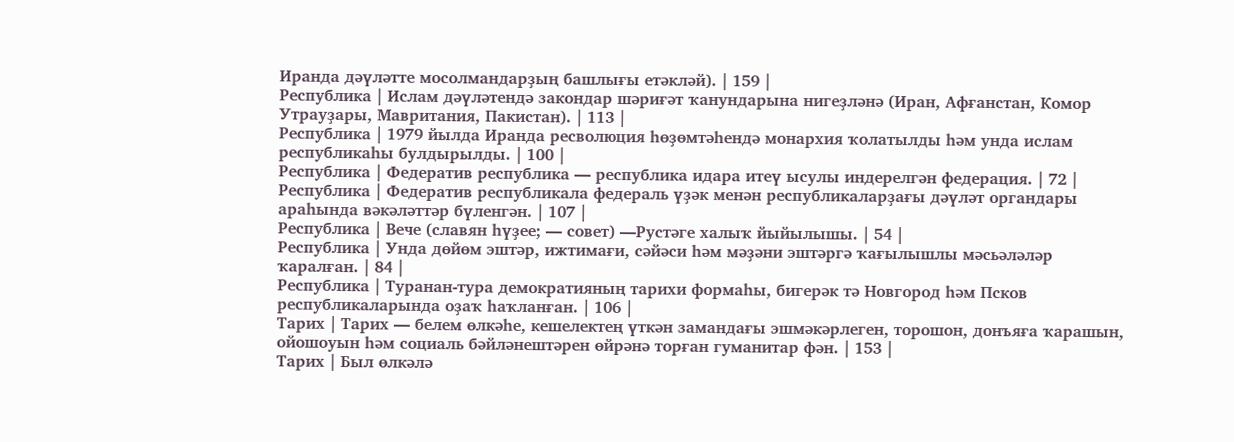Иранда дәүләтте мосолмандарҙың башлығы етәкләй). | 159 |
Республика | Ислам дәүләтендә закондар шәриғәт ҡанундарына нигеҙләнә (Иран, Афғанстан, Комор Утрауҙары, Мавритания, Пакистан). | 113 |
Республика | 1979 йылда Иранда ресволюция һөҙөмтәһендә монархия ҡолатылды һәм унда ислам республикаһы булдырылды. | 100 |
Республика | Федератив республика — республика идара итеү ысулы индерелгән федерация. | 72 |
Республика | Федератив республикала федераль үҙәк менән республикаларҙағы дәүләт органдары араһында вәкәләттәр бүленгән. | 107 |
Республика | Вече (славян һүҙее; — совет) —Рустәге халыҡ йыйылышы. | 54 |
Республика | Унда дөйөм эштәр, ижтимағи, сәйәси һәм мәҙәни эштәргә ҡағылышлы мәсьәләләр ҡаралған. | 84 |
Республика | Туранан-тура демократияның тарихи формаһы, бигерәк тә Новгород һәм Псков республикаларында оҙаҡ һаҡланған. | 106 |
Тарих | Тарих — белем өлкәһе, кешелектең үткән замандағы эшмәкәрлеген, торошон, донъяға ҡарашын, ойошоуын һәм социаль бәйләнештәрен өйрәнә торған гуманитар фән. | 153 |
Тарих | Был өлкәлә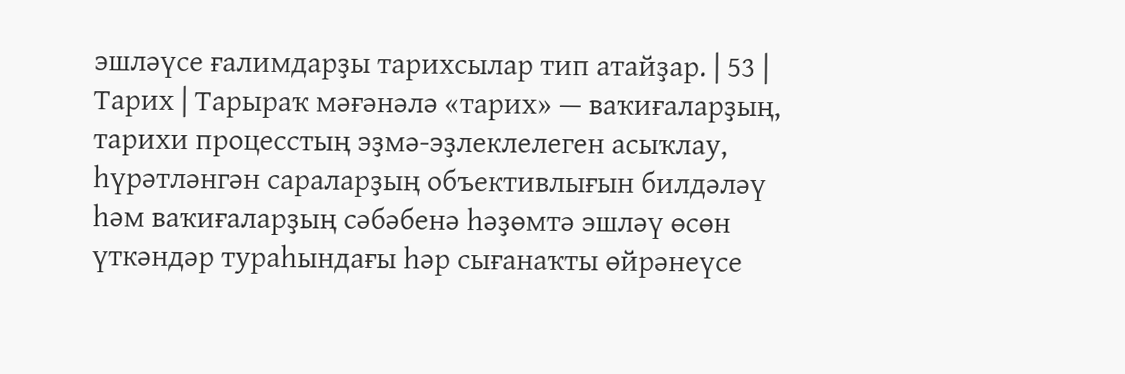эшләүсе ғалимдарҙы тарихсылар тип атайҙар. | 53 |
Тарих | Тарыраҡ мәғәнәлә «тарих» — ваҡиғаларҙың, тарихи процесстың эҙмә-эҙлеклелеген асыҡлау, һүрәтләнгән сараларҙың объективлығын билдәләү һәм ваҡиғаларҙың сәбәбенә һәҙөмтә эшләү өсөн үткәндәр тураһындағы һәр сығанаҡты өйрәнеүсе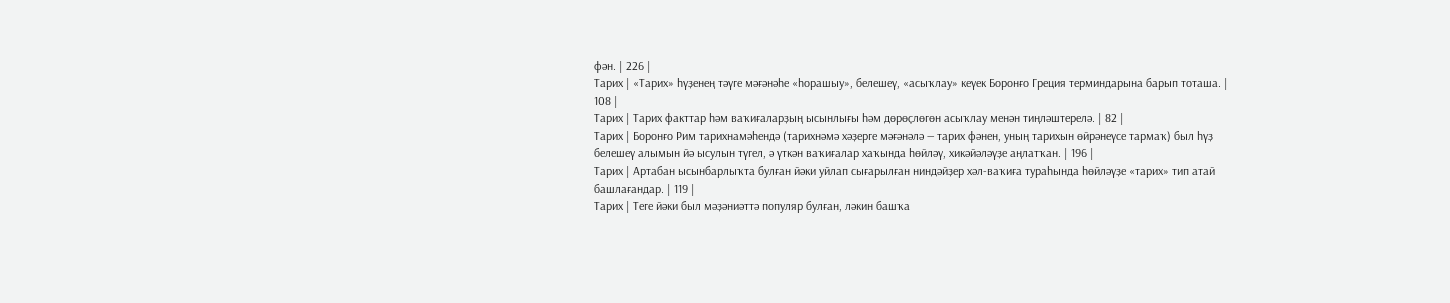фән. | 226 |
Тарих | «Тарих» һүҙенең тәүге мәғәнәһе «һорашыу», белешеү, «асыҡлау» кеүек Боронғо Греция терминдарына барып тоташа. | 108 |
Тарих | Тарих факттар һәм ваҡиғаларҙың ысынлығы һәм дөрөҫлөгөн асыҡлау менән тиңләштерелә. | 82 |
Тарих | Боронғо Рим тарихнамәһендә (тарихнәмә хәҙерге мәғәнәлә — тарих фәнен, уның тарихын өйрәнеүсе тармаҡ) был һүҙ белешеү алымын йә ысулын түгел, ә үткән ваҡиғалар хаҡында һөйләү, хикәйәләүҙе аңлатҡан. | 196 |
Тарих | Артабан ысынбарлыҡта булған йәки уйлап сығарылған ниндәйҙер хәл-ваҡиға тураһында һөйләүҙе «тарих» тип атай башлағандар. | 119 |
Тарих | Теге йәки был мәҙәниәттә популяр булған, ләкин башҡа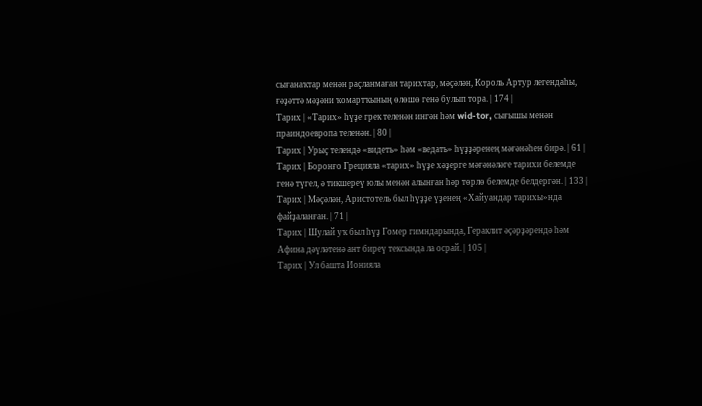сығанаҡтар менән раҫланмаған тарихтар, мәҫәлән, Король Артур легендаһы, ғәҙәттә мәҙәни ҡомартҡының өлөшө генә булып тора. | 174 |
Тарих | «Тарих» һүҙе грек теленән ингән һәм wid-tor, сығышы менән праиндоевропа теленән. | 80 |
Тарих | Урыҫ телендә «видеть» һәм «ведать» һүҙҙәренең мәғәнәһен бирә. | 61 |
Тарих | Боронғо Грецияла «тарих» һүҙе хәҙерге мәғәнәләге тарихи белемде генә түгел, ә тикшереү юлы менән алынған һәр төрлө белемде белдергән. | 133 |
Тарих | Мәҫәлән, Аристотель был һүҙҙе үҙенең «Хайуандар тарихы»нда файҙаланған. | 71 |
Тарих | Шулай уҡ был һүҙ Гомер гимндарында, Гераклит әҫәрҙәрендә һәм Афина дәүләтенә ант биреү тексында ла осрай. | 105 |
Тарих | Ул башта Ионияла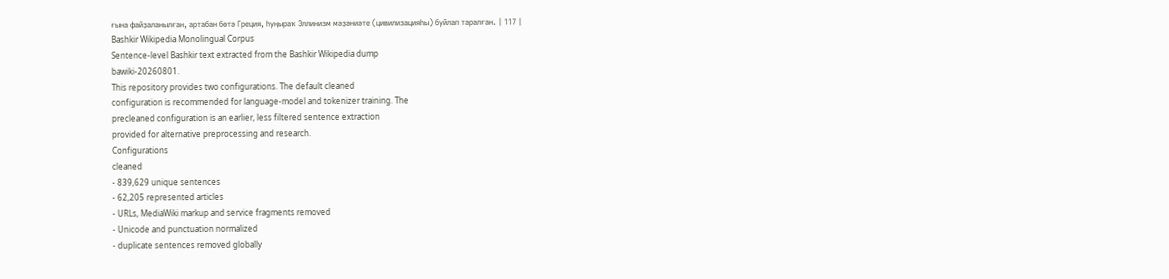ғына файҙаланылған, артабан бөтә Греция, һуңыраҡ Эллинизм мәҙәниәте (цивилизацияһы) буйлап таралған. | 117 |
Bashkir Wikipedia Monolingual Corpus
Sentence-level Bashkir text extracted from the Bashkir Wikipedia dump
bawiki-20260801.
This repository provides two configurations. The default cleaned
configuration is recommended for language-model and tokenizer training. The
precleaned configuration is an earlier, less filtered sentence extraction
provided for alternative preprocessing and research.
Configurations
cleaned
- 839,629 unique sentences
- 62,205 represented articles
- URLs, MediaWiki markup and service fragments removed
- Unicode and punctuation normalized
- duplicate sentences removed globally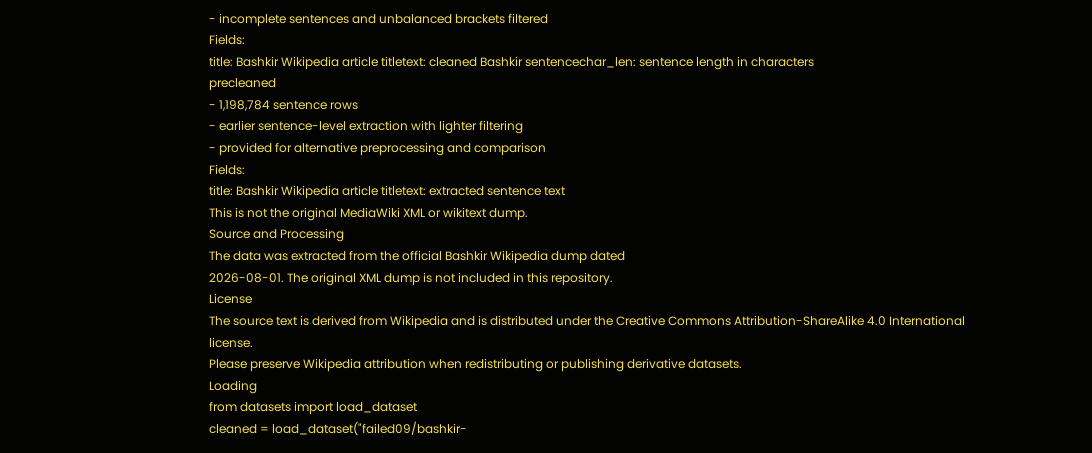- incomplete sentences and unbalanced brackets filtered
Fields:
title: Bashkir Wikipedia article titletext: cleaned Bashkir sentencechar_len: sentence length in characters
precleaned
- 1,198,784 sentence rows
- earlier sentence-level extraction with lighter filtering
- provided for alternative preprocessing and comparison
Fields:
title: Bashkir Wikipedia article titletext: extracted sentence text
This is not the original MediaWiki XML or wikitext dump.
Source and Processing
The data was extracted from the official Bashkir Wikipedia dump dated
2026-08-01. The original XML dump is not included in this repository.
License
The source text is derived from Wikipedia and is distributed under the Creative Commons Attribution-ShareAlike 4.0 International license.
Please preserve Wikipedia attribution when redistributing or publishing derivative datasets.
Loading
from datasets import load_dataset
cleaned = load_dataset("failed09/bashkir-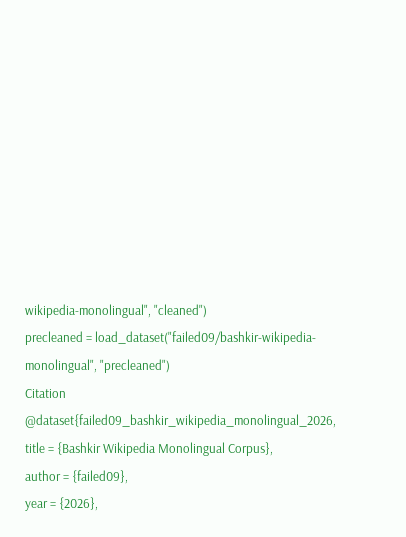wikipedia-monolingual", "cleaned")
precleaned = load_dataset("failed09/bashkir-wikipedia-monolingual", "precleaned")
Citation
@dataset{failed09_bashkir_wikipedia_monolingual_2026,
title = {Bashkir Wikipedia Monolingual Corpus},
author = {failed09},
year = {2026},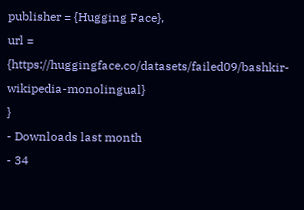publisher = {Hugging Face},
url = {https://huggingface.co/datasets/failed09/bashkir-wikipedia-monolingual}
}
- Downloads last month
- 34